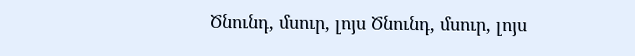Ծնունդ, մսուր, լոյս Ծնունդ, մսուր, լոյս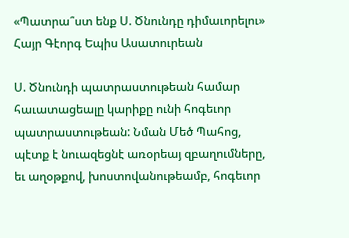«Պատրա՞ստ ենք Ս. Ծնունդը դիմաւորելու» Հայր Գէորգ Եպիս Ասատուրեան

Ս. Ծնունդի պատրաստութեան համար հաւատացեալը կարիքը ունի հոգեւոր պատրաստութեան: Նման Մեծ Պահոց, պէտք է նուազեցնէ առօրեայ զբաղումները, եւ աղօթքով, խոստովանութեամբ, հոգեւոր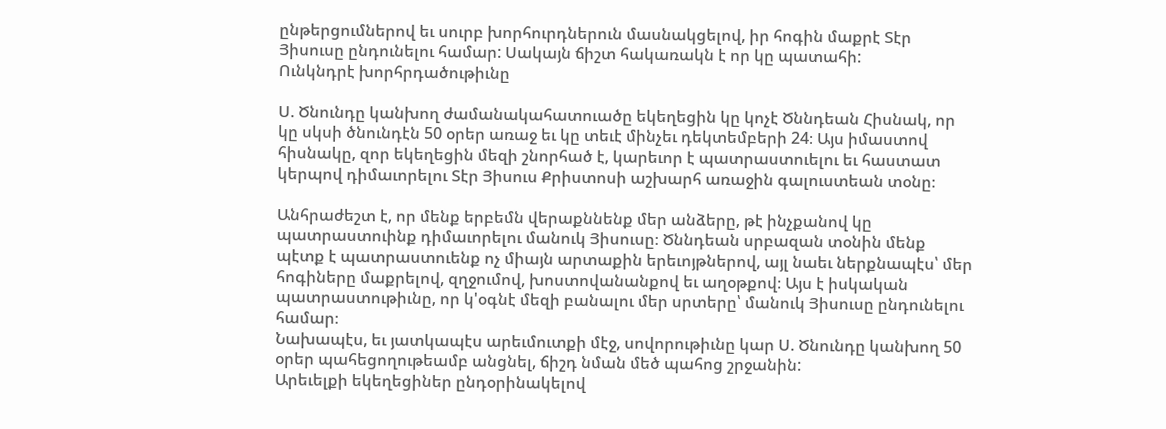ընթերցումներով եւ սուրբ խորհուրդներուն մասնակցելով, իր հոգին մաքրէ Տէր Յիսուսը ընդունելու համար: Սակայն ճիշտ հակառակն է որ կը պատահի:
Ունկնդրէ խորհրդածութիւնը

Ս. Ծնունդը կանխող ժամանակահատուածը եկեղեցին կը կոչէ Ծննդեան Հիսնակ, որ կը սկսի ծնունդէն 50 օրեր առաջ եւ կը տեւէ մինչեւ դեկտեմբերի 24։ Այս իմաստով հիսնակը, զոր եկեղեցին մեզի շնորհած է, կարեւոր է պատրաստուելու եւ հաստատ կերպով դիմաւորելու Տէր Յիսուս Քրիստոսի աշխարհ առաջին գալուստեան տօնը։

Անհրաժեշտ է, որ մենք երբեմն վերաքննենք մեր անձերը, թէ ինչքանով կը պատրաստուինք դիմաւորելու մանուկ Յիսուսը։ Ծննդեան սրբազան տօնին մենք պէտք է պատրաստուենք ոչ միայն արտաքին երեւոյթներով, այլ նաեւ ներքնապէս՝ մեր հոգիները մաքրելով, զղջումով, խոստովանանքով եւ աղօթքով։ Այս է իսկական պատրաստութիւնը, որ կ'օգնէ մեզի բանալու մեր սրտերը՝ մանուկ Յիսուսը ընդունելու համար։
Նախապէս, եւ յատկապէս արեւմուտքի մէջ, սովորութիւնը կար Ս. Ծնունդը կանխող 50 օրեր պահեցողութեամբ անցնել, ճիշդ նման մեծ պահոց շրջանին:
Արեւելքի եկեղեցիներ ընդօրինակելով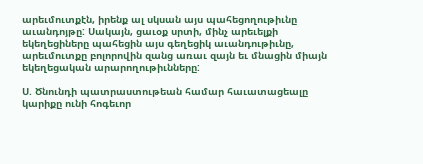արեւմուտքէն, իրենք ալ սկսան այս պահեցողութիւնը աւանդոյթը: Սակայն, ցաւօք սրտի, մինչ արեւելքի եկեղեցիները պահեցին այս գեղեցիկ աւանդութիւնը, արեւմուտքը բոլորովին զանց առաւ զայն եւ մնացին միայն եկեղեցական արարողութիւնները:

Ս. Ծնունդի պատրաստութեան համար հաւատացեալը կարիքը ունի հոգեւոր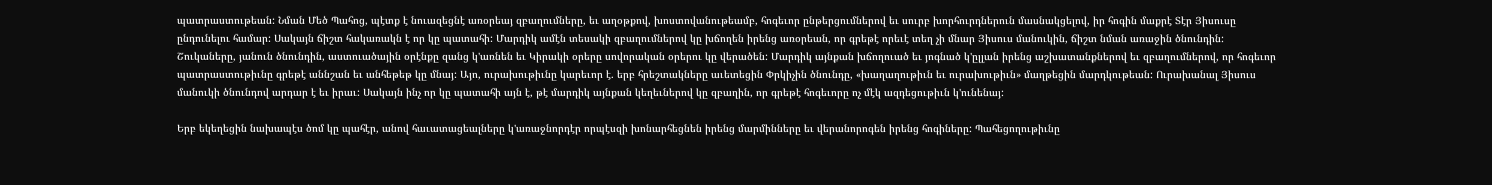պատրաստութեան: Նման Մեծ Պահոց, պէտք է նուազեցնէ առօրեայ զբաղումները, եւ աղօթքով, խոստովանութեամբ, հոգեւոր ընթերցումներով եւ սուրբ խորհուրդներուն մասնակցելով, իր հոգին մաքրէ Տէր Յիսուսը ընդունելու համար: Սակայն ճիշտ հակառակն է որ կը պատահի: Մարդիկ ամէն տեսակի զբաղումներով կը խճողեն իրենց առօրեան, որ գրեթէ որեւէ տեղ չի մնար Յիսուս մանուկին, ճիշտ նման առաջին ծնունդին: Շուկաները, յանուն ծնունդին, աստուածային օրէնքը զանց կ'առնեն եւ Կիրակի օրերը սովորական օրերու կը վերածեն: Մարդիկ այնքան խճողուած եւ յոգնած կ'ըլլան իրենց աշխատանքներով եւ զբաղումներով, որ հոգեւոր պատրաստութիւնը գրեթէ աննշան եւ անհեթեթ կը մնայ: Այո, ուրախութիւնը կարեւոր է. երբ հրեշտակները աւետեցին Փրկիչին ծնունդը, «խաղաղութիւն եւ ուրախութիւն» մաղթեցին մարդկութեան: Ուրախանալ Յիսուս մանուկի ծնունդով արդար է եւ իրաւ: Սակայն ինչ որ կը պատահի այն է, թէ մարդիկ այնքան կեղեւներով կը զբաղին, որ գրեթէ հոգեւորը ոչ մէկ ազդեցութիւն կ'ունենայ:

Երբ եկեղեցին նախապէս ծոմ կը պահէր, անով հաւատացեալները կ'առաջնորդէր որպէսզի խոնարհեցնեն իրենց մարմինները եւ վերանորոգեն իրենց հոգիները: Պահեցողութիւնը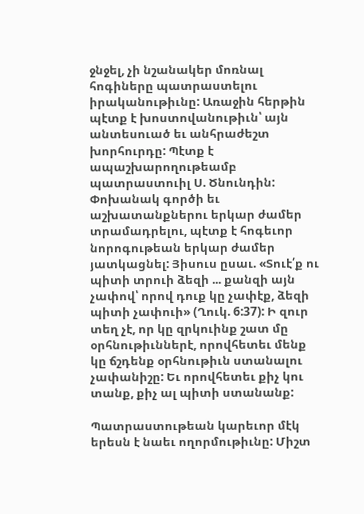ջնջել, չի նշանակեր մոռնալ հոգիները պատրաստելու իրականութիւնը: Առաջին հերթին պէտք է խոստովանութիւն՝ այն անտեսուած եւ անհրաժեշտ խորհուրդը: Պէտք է ապաշխարողութեամբ պատրաստուիլ Ս. Ծնունդին: Փոխանակ գործի եւ աշխատանքներու երկար ժամեր տրամադրելու, պէտք է հոգեւոր նորոգութեան երկար ժամեր յատկացնել: Յիսուս ըսաւ. «Տուէ՛ք ու պիտի տրուի ձեզի ... քանզի այն չափով՝ որով դուք կը չափէք, ձեզի պիտի չափուի» (Ղուկ. 6:37): Ի զուր տեղ չէ, որ կը զրկուինք շատ մը օրհնութիւններէ, որովհետեւ մենք կը ճշդենք օրհնութիւն ստանալու չափանիշը: Եւ որովհետեւ քիչ կու տանք, քիչ ալ պիտի ստանանք:

Պատրաստութեան կարեւոր մէկ երեսն է նաեւ ողորմութիւնը: Միշտ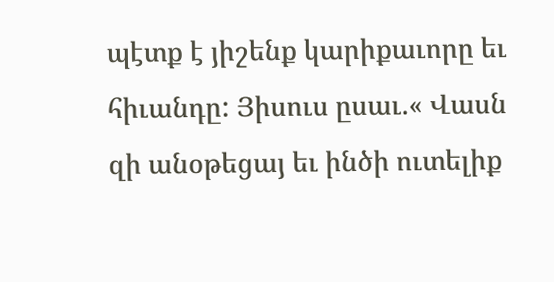պէտք է յիշենք կարիքաւորը եւ հիւանդը: Յիսուս ըսաւ.« Վասն զի անօթեցայ եւ ինծի ուտելիք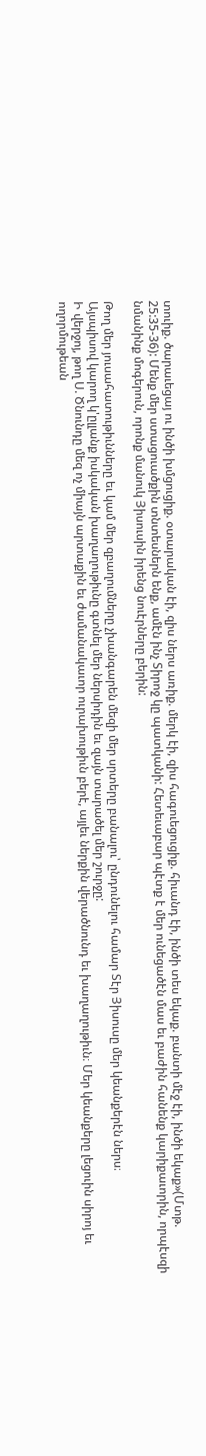տուիք. ծարաւեցայ ու ինծի խմցուցիք. օտարական էի, զիս ներս առիք. մերկ էի, զիս հագուեցուցիք. հիւանդ էի, ինծի տես եկաք. բանտի մէջ էի, ինծի եկաք»(Մտթ. 25:35-36): Մենք մեր ստացուածքին տնտեսներն ենք, ամէն ինչ Տիրոջ կը պատկանի: Հետեւաբար պէտք է մեր ունեցածէն մաս եւ բաժին հանենք կարիքաւորին, որպէսզի նմանինք մոգերուն, որոնք մանուկ Յիսուսին իրենց նուէրները բերին:

Թող մեր յուսահատութիւնները եւ կամ մեր զբաղումները չխանգարեն մեզի մեր սրտերը բանալու՝ ընդունելու համար Տէր Յիսուսը մեր կեանքերէն ներս։
Այսպիսով կարող կ'ըլլանք իսկական խաղաղութիւնը գտնել մեր ներսիդին եւ զայն տարածել մեր շուրջը:
Ի վերջոյ, թող Ս. Ծնունդը մեզ ոչ միայն արտաքին եւ ժամանակաւոր ուրախութիւն բերէ, այլեւ ներքին վերածնունդ եւ խաղաղութիւն։ Մեր կեանքերը լեցուին սիրոյ եւ ողորմութեան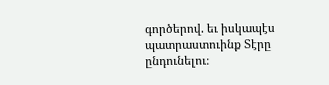գործերով. եւ իսկապէս պատրաստուինք Տէրը ընդունելու։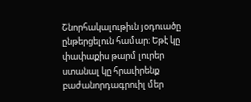Շնորհակալութիւն յօդուածը ընթերցելուն համար։ Եթէ կը փափաքիս թարմ լուրեր ստանալ կը հրաւիրենք բաժանորդագրուիլ մեր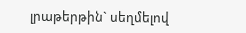լրաթերթին` սեղմելով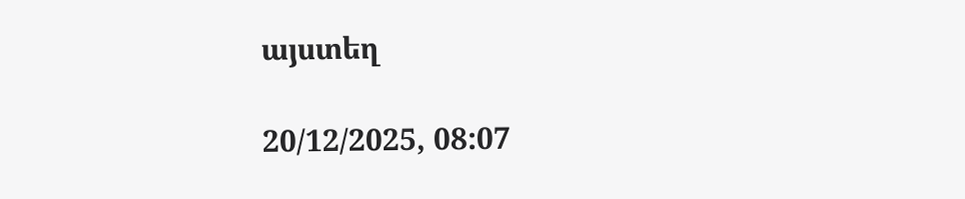այստեղ

20/12/2025, 08:07